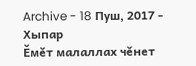Archive - 18 Пуш, 2017 - Хыпар
Ĕмĕт малаллах чĕнет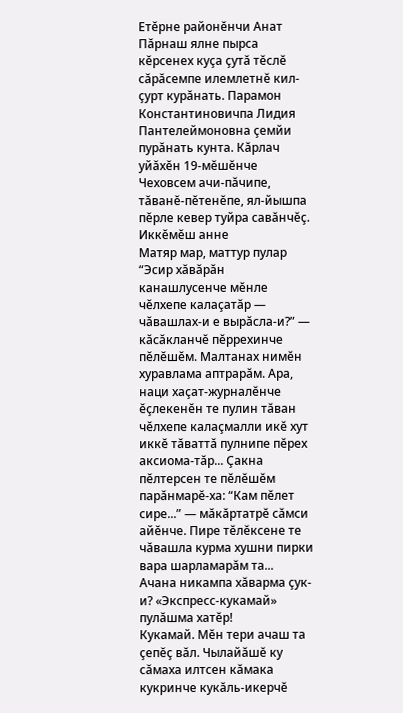Етĕрне районĕнчи Анат Пăрнаш ялне пырса кĕрсенех куçа çутă тĕслĕ сăрăсемпе илемлетнĕ кил-çурт курăнать. Парамон Константиновичпа Лидия Пантелеймоновна çемйи пурăнать кунта. Кăрлач уйăхĕн 19-мĕшĕнче Чеховсем ачи-пăчипе, тăванĕ-пĕтенĕпе, ял-йышпа пĕрле кевер туйра савăнчĕç.
Иккĕмĕш анне
Матяр мар, маттур пулар
“Эсир хăвăрăн канашлусенче мĕнле чĕлхепе калаçатăр — чăвашлах-и е вырăсла-и?” — кăсăкланчĕ пĕррехинче пĕлĕшĕм. Малтанах нимĕн хуравлама аптрарăм. Ара, наци хаçат-журналĕнче ĕçлекенĕн те пулин тăван чĕлхепе калаçмалли икĕ хут иккĕ тăваттă пулнипе пĕрех аксиома-тăр... Çакна пĕлтерсен те пĕлĕшĕм парăнмарĕ-ха: “Кам пĕлет сире...” — мăкăртатрĕ сăмси айĕнче. Пире тĕлĕксене те чăвашла курма хушни пирки вара шарламарăм та...
Ачана никампа хăварма çук-и? «Экспресс-кукамай» пулăшма хатĕр!
Кукамай. Мĕн тери ачаш та çепĕç вăл. Чылайăшĕ ку сăмаха илтсен кăмака кукринче кукăль-икерчĕ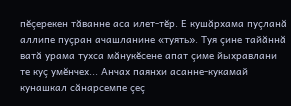пĕçерекен тăванне аса илет-тĕр. Е кушăрхама пуçланă аллипе пуçран ачашланине «туять». Туя çине тайăннă ватă урама тухса мăнукĕсене апат çиме йыхравлани те куç умĕнчех... Анчах паянхи асанне-кукамай кунашкал сăнарсемпе çеç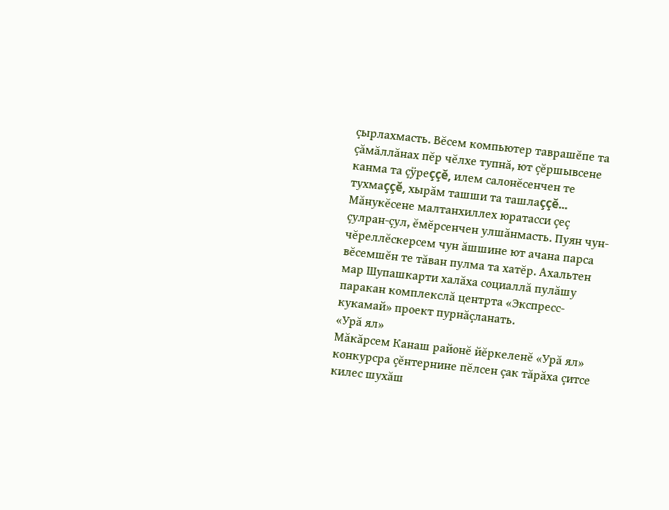çырлахмасть. Вĕсем компьютер таврашĕпе та çăмăллăнах пĕр чĕлхе тупнă, ют çĕршывсене канма та çÿреççĕ, илем салонĕсенчен те тухмаççĕ, хырăм ташши та ташлаççĕ... Мăнукĕсене малтанхиллех юратасси çеç çулран-çул, ĕмĕрсенчен улшăнмасть. Пуян чун-чĕреллĕскерсем чун ăшшине ют ачана парса вĕсемшĕн те тăван пулма та хатĕр. Ахальтен мар Шупашкарти халăха социаллă пулăшу паракан комплекслă центрта «Экспресс-кукамай» проект пурнăçланать.
«Урă ял»
Мăкăрсем Канаш районĕ йĕркеленĕ «Урă ял» конкурсра çĕнтернине пĕлсен çак тăрăха çитсе килес шухăш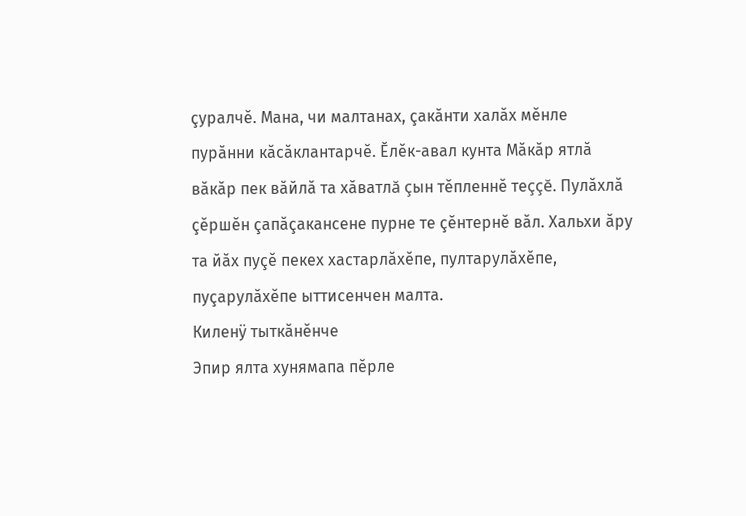çуралчĕ. Мана, чи малтанах, çакăнти халăх мĕнле пурăнни кăсăклантарчĕ. Ĕлĕк-авал кунта Мăкăр ятлă вăкăр пек вăйлă та хăватлă çын тĕпленнĕ теççĕ. Пулăхлă çĕршĕн çапăçакансене пурне те çĕнтернĕ вăл. Хальхи ăру та йăх пуçĕ пекех хастарлăхĕпе, пултарулăхĕпе, пуçарулăхĕпе ыттисенчен малта.
Киленÿ тыткăнĕнче
Эпир ялта хунямапа пĕрле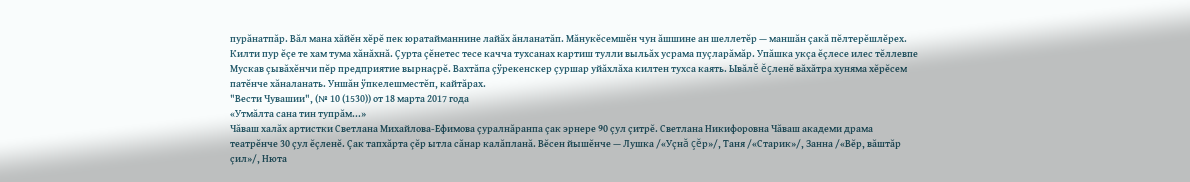пурăнатпăр. Вăл мана хăйĕн хĕрĕ пек юратайманнине лайăх ăнланатăп. Мăнукĕсемшĕн чун ăшшине ан шеллетĕр — маншăн çакă пĕлтерĕшлĕрех. Килти пур ĕçе те хам тума хăнăхнă. Çурта çĕнетес тесе качча тухсанах картиш тулли выльăх усрама пуçларăмăр. Упăшка укçа ĕçлесе илес тĕллевпе Мускав çывăхĕнчи пĕр предприятие вырнаçрĕ. Вахтăпа çÿрекенскер çуршар уйăхлăха килтен тухса каять. Ывăлĕ ĕçленĕ вăхăтра хуняма хĕрĕсем патĕнче хăналанать. Уншăн ÿпкелешместĕп, кайтăрах.
"Вести Чувашии", (№ 10 (1530)) от 18 марта 2017 года
«Утмăлта сана тин тупрăм...»
Чăваш халăх артистки Светлана Михайлова-Ефимова çуралнăранпа çак эрнере 90 çул çитрĕ. Светлана Никифоровна Чăваш академи драма театрĕнче 30 çул ĕçленĕ. Çак тапхăрта çĕр ытла сăнар калăпланă. Вĕсен йышĕнче — Лушка /«Уçнă çĕр»/, Таня /«Старик»/, Занна /«Вĕр, вăштăр çил»/, Нюта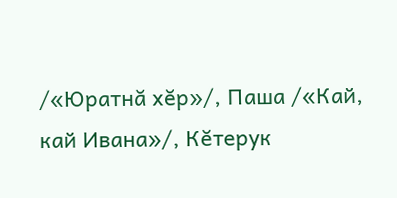/«Юратнă хĕр»/, Паша /«Кай, кай Ивана»/, Кĕтерук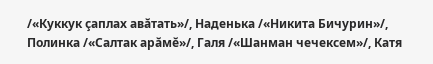/«Куккук çаплах авăтать»/, Наденька /«Никита Бичурин»/, Полинка /«Салтак арăмĕ»/, Галя /«Шанман чечексем»/, Катя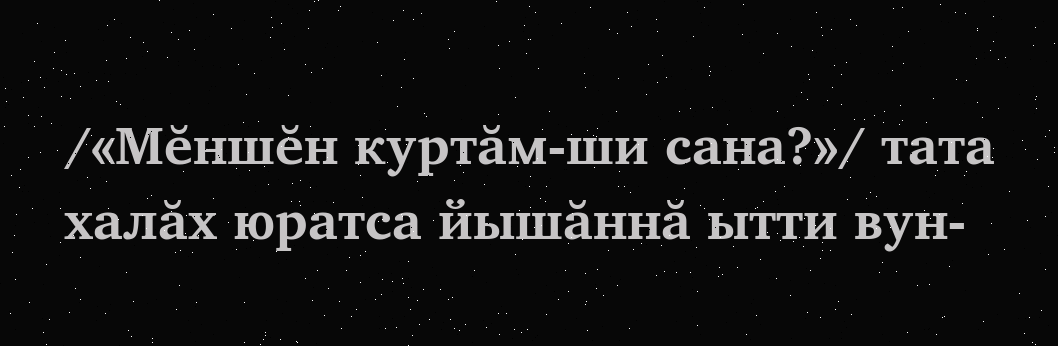/«Мĕншĕн куртăм-ши сана?»/ тата халăх юратса йышăннă ытти вун-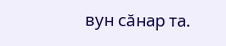вун сăнар та.